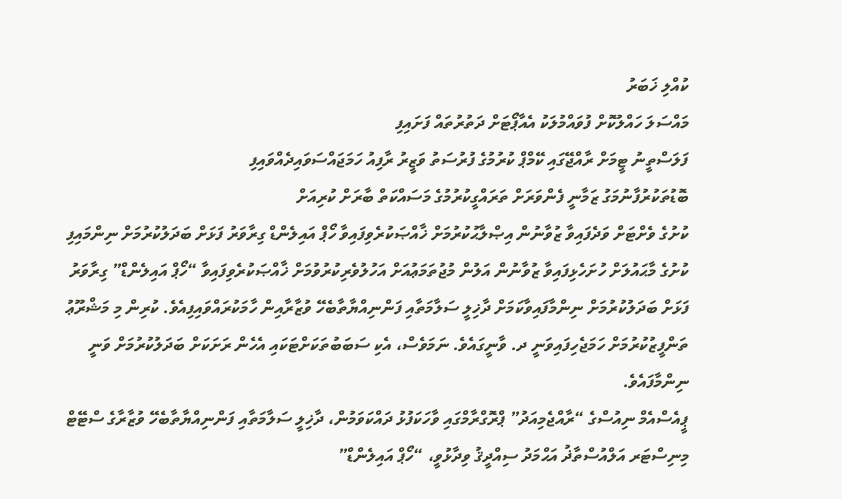ކުއްލި ޚަބަރު
މައްސަލަ ހައްލުކޮށް ފުވައްމުލަކު އެއާޕޯޓަށް ދަތުރުތައް ފަށައިފި
ފަލަސްތީނު ޓީމަށް ރާއްޖޭގައި ކޭމްޕް ކުރުމުގެ ފުރުސަތު ވަޒީރު ރާފިއު ހަމަޖައްސަވައިދެއްވައިފި
ބޮޑުތަކުރުފާނުމަގު ޒަމާނީ ފެންވަރަށް ތަރައްގީކުރުމުގެ މަސައްކަތް ބާރަށް ކުރިއަށް
ކުށުގެ ވެށްޓަށް ވަދެފައިވާ ޒުވާނުން އިޞްލާޙުކުރުމަށް ޚާއްޞަކުރެވިފައިވާ ހޯޕް އައިލެންޑް ގިރާވަރު ފަޅަށް ބަދަލުކުރުމަށް ނިންމައިފި
ކުށުގެ މާޙައުލަށް ހުށަހެޅިފައިވާ ޒުވާނުން އަލުން މުޖުތަމަޢުއަށް އަހުލުވެރިކުރުވުމަށް ޚާއްޞަކުރެވިފައިވާ “ހޯޕް އައިލެންޑް” ގިރާވަރު ފަޅަށް ބަދަލުކުރުމަށް ނިންމާފައިވާކަމަށް ދާޚިލީ ސަލާމަތާއި ފަންނިއްޔާތާބެހޭ ވުޒާރާއިން ހާމަކުރައްވައިފިއެވެ. ކުރިން މި މަޝްރޫޢު ތަންފީޒުކުރުމަށް ހަމަޖެހިފައިވަނީ ދ. ވާނީގައެވެ. ނަމަވެސް، އެކި ސަބަބުތަކަށްޓަކައި އެހެން ރަށަކަށް ބަދަލުކުރުމަށް ވަނީ ނިންމާފައެވެ.
ޕީއެސްއެމް ނިއުސްގެ “ރާއްޖެމިއަދު” ޕްރޮގްރާމްގައި ވާހަކަފުޅު ދައްކަވަމުން، ދާޚިލީ ސަލާމަތާއި ފަންނިއްޔާތާބެހޭ ވުޒާރާގެ ސްޓޭޓް މިނިސްޓަރ އަލްއުސްތާޛު އަޙްމަދު ސިއްދީޤު ވިދާޅުވީ، “ހޯޕް އައިލެންޑް”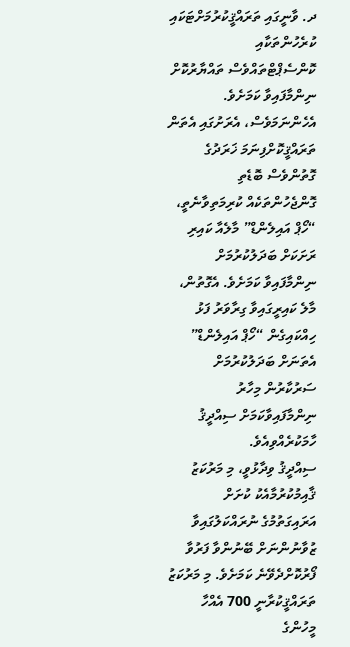ދ. ވާނީގައި ތަރައްޤީކުރުމަށްޓަކައި ކުރެހުންތަކާއި ކޮންސެޕްޓްތައްވެސް ތައްޔާރުކޮށް ނިންމާފައިވާ ކަމަށެވެ. އެހެންނަމަވެސް، އެރަށުގައި އެތަން ތަރައްޤީކޮށްފިނަމަ ޚަރަދުގެ ގޮތުންވެސް ބޮޑެތި ގޮންޖެހުންތަކެއް ކުރިމަތިވާނެތީ، “ހޯޕް އައިލެންޑް” މާލެއާ ކައިރި ރަށަކަށް ބަދަލުކުރުމަށް ނިންމާފައިވާ ކަމަށެވެ. އެގޮތުން، މާލެ ކައިރީގައިވާ ގިރާވަރު ފަޅު ހިއްކައިގެން “ހޯޕް އައިލެންޑް” އެތަނަށް ބަދަލުކުރުމަށް ސަރުކާރުން މިހާރު ނިންމާފައިވާކަމަށް ސިއްދީޤު ހާމަކުރެއްވިއެވެ.
ސިއްދީޤު ވިދާޅުވީ، މި މަރުކަޒު ޤާއިމުކުރުމާއެކު ކުށަށް އަރައިގަތުމުގެ ނުރައްކަލުގައިވާ ޒުވާނުންނަށް ބޭނުންވާ ފަރުވާ ފޯރުކޮށްދެވޭނެ ކަމަށެވެ. މި މަރުކަޒު ތަރައްޤީކުރާނީ 700 އެއްހާ މީހުންގެ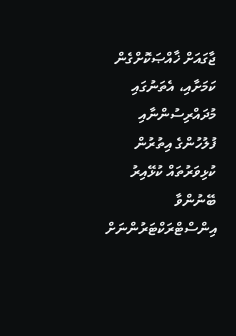ޖާގައަށް ޚާއްޞަކޮށްގެން ކަމަށާއި، އެތަނުގައި މުދައްރިސުންނާއި ފުލުހުންގެ އިތުރުން ކުޅިވަރުތައް ކުޅޭއިރު ބޭނުންވާ އިންސްޓްރަކްޓަރުންނަށް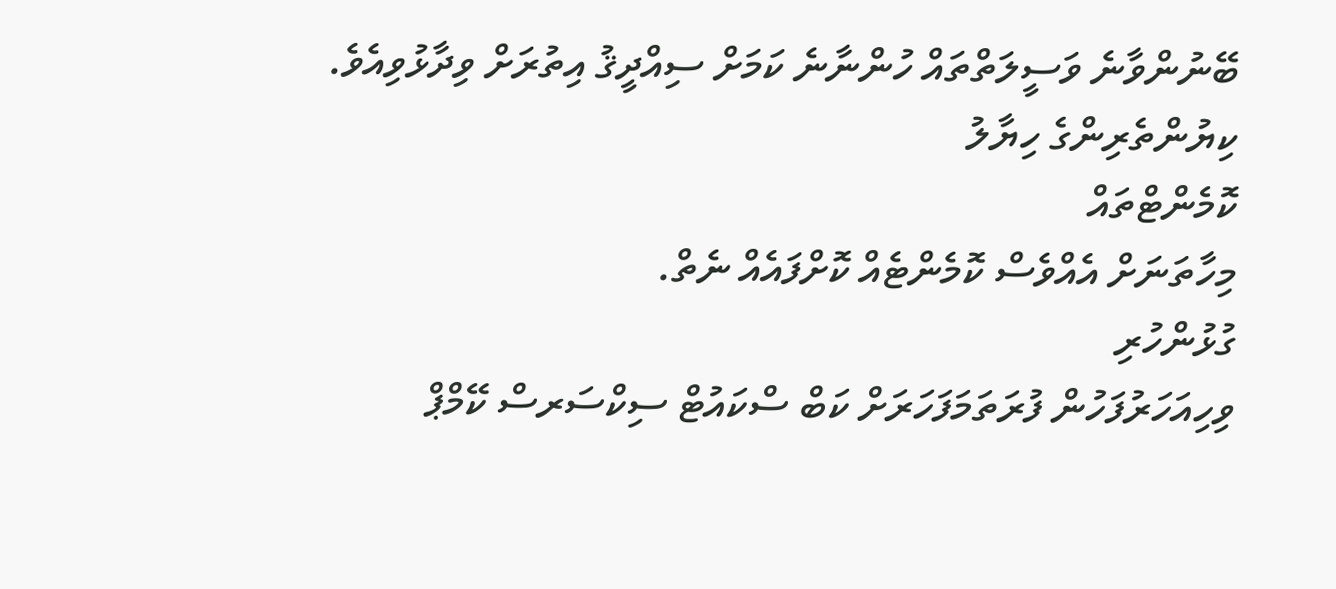ބޭނުންވާނެ ވަސީލަތްތައް ހުންނާނެ ކަމަށް ސިއްދީޤު އިތުރަށް ވިދާޅުވިއެވެ.
ކިޔުންތެރިންގެ ހިޔާލު
ކޮމެންޓްތައް
މިހާތަނަށް އެއްވެސް ކޮމެންޓެއް ކޮށްފައެއް ނެތް.
ގުޅުންހުރި
ވިހިއަހަރުފަހުން ފުރަތަމަފަހަރަށް ކަބް ސްކައުޓް ސިކްސަރސް ކޭމްޕް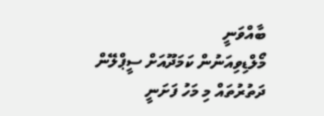ބާއްވަނީ
މޯލްޑިވިއަނުން ކަމަދޫއަށް ސީޕްލޭން ދަތުރުތައް މި މަހު ފަށަނީ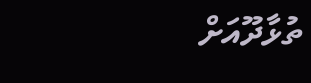ތުޅާދޫއަށް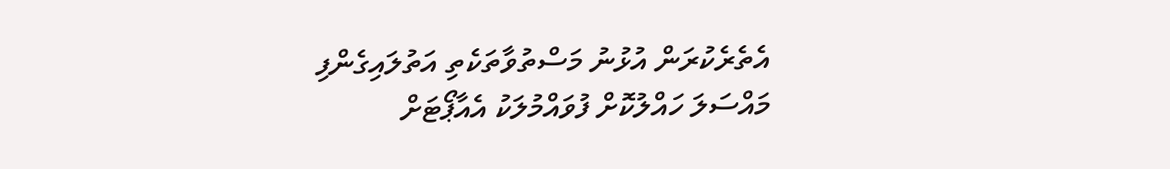އެތެރެކުރަން އުޅުނު މަސްތުވާތަކެތި އަތުލައިގެންފި
މައްސަލަ ހައްލުކޮށް ފުވައްމުލަކު އެއާޕޯޓަށް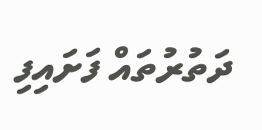ދަތުރުތައް ފަށައިފި